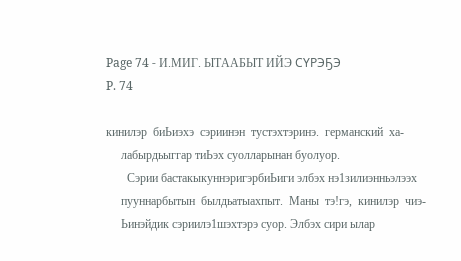Page 74 - И.МИГ. ЫТААБЫТ ИЙЭ СҮРЭҔЭ
P. 74

кинилэр  биЬиэхэ  сэриинэн  тустэхтэринэ.  германский  ха-
     лабырдьыггар тиЬэх суолларынан буолуор.
       Сэрии бастакыкуннэригэрбиЬиги элбэх нэ1зилиэнньэлээх
     пууннарбытын  былдьатыахпыт.  Маны  тэ!гэ,  кинилэр  чиэ-
     Ьинэйдик сэриилэ1шэхтэрэ суор. Элбэх сири ылар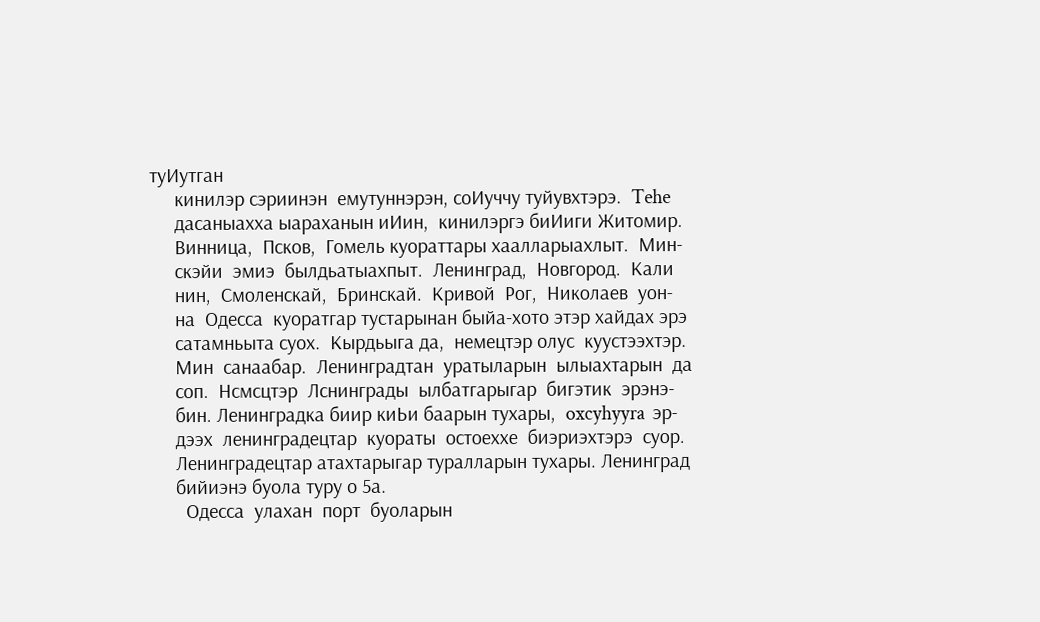туИутган
     кинилэр сэриинэн  емутуннэрэн, соИуччу туйувхтэрэ.  Tehe
     дасаныахха ыараханын иИин,  кинилэргэ биИиги Житомир.
     Винница,  Псков,  Гомель куораттары хаалларыахлыт.  Мин-
     скэйи  эмиэ  былдьатыахпыт.  Ленинград,  Новгород.  Кали
     нин,  Смоленскай,  Бринскай.  Кривой  Рог,  Николаев  уон-
     на  Одесса  куоратгар тустарынан быйа-хото этэр хайдах эрэ
     сатамньыта суох.  Кырдьыга да,  немецтэр олус  куустээхтэр.
     Мин  санаабар.  Ленинградтан  уратыларын  ылыахтарын  да
     соп.  Нсмсцтэр  Лснинграды  ылбатгарыгар  бигэтик  эрэнэ-
     бин. Ленинградка биир киЬи баарын тухары,  oxcyhyyra  эр-
     дээх  ленинградецтар  куораты  остоеххе  биэриэхтэрэ  суор.
     Ленинградецтар атахтарыгар туралларын тухары. Ленинград
     бийиэнэ буола туру о 5а.
       Одесса  улахан  порт  буоларын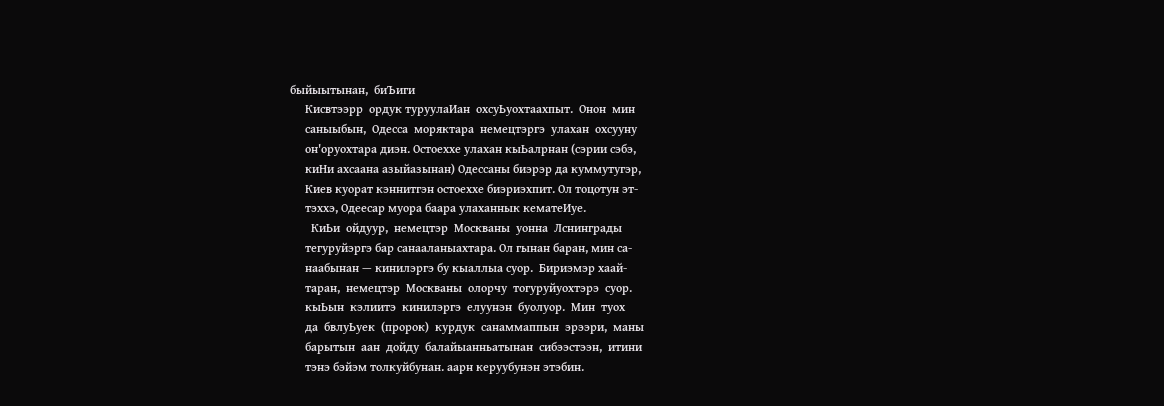быйыытынан,  биЪиги
     Кисвтээрр  ордук туруулаИан  охсуЬуохтаахпыт.  Онон  мин
     саныыбын,  Одесса  моряктара  немецтэргэ  улахан  охсууну
     он'оруохтара диэн. Остоеххе улахан кыЬалрнан (сэрии сэбэ,
     киНи ахсаана азыйазынан) Одессаны биэрэр да куммутугэр,
     Киев куорат кэннитгэн остоеххе биэриэхпит. Ол тоцотун эт-
     тэххэ, Одеесар муора баара улаханнык кематеИуе.
       КиЬи  ойдуур,  немецтэр  Москваны  уонна  Лснинграды
     тегуруйэргэ бар санааланыахтара. Ол гынан баран, мин са-
     наабынан — кинилэргэ бу кыаллыа суор.  Бириэмэр хаай-
     таран,  немецтэр  Москваны  олорчу  тогуруйуохтэрэ  суор.
     кыЬын  кэлиитэ  кинилэргэ  елуунэн  буолуор.  Мин  туох
     да  бвлуЬуек  (пророк)  курдук  санаммаппын  эрээри,  маны
     барытын  аан  дойду  балайыанньатынан  сибээстээн,  итини
     тэнэ бэйэм толкуйбунан. аарн керуубунэн этэбин.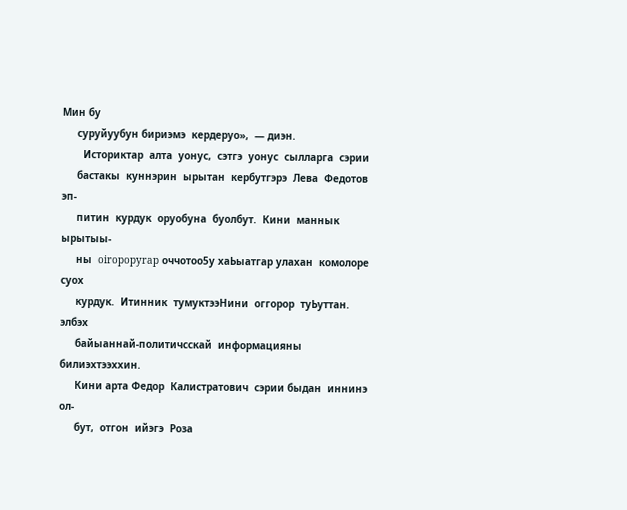Мин бу
     суруйуубун бириэмэ  кердеруо»,  — диэн.
       Историктар  алта  уонус,  сэтгэ  уонус  сылларга  сэрии
     бастакы  куннэрин  ырытан  кербутгэрэ  Лева  Федотов  эп-
     питин  курдук  оруобуна  буолбут.  Кини  маннык  ырытыы-
     ны  oiropopyrap оччотоо5у хаЬыатгар улахан  комолоре суох
     курдук.  Итинник  тумуктээНини  оггорор  туЬуттан.  элбэх
     байыаннай-политичсскай  информацияны  билиэхтээххин.
     Кини арта Федор  Калистратович  сэрии быдан  иннинэ ол-
     бут,  отгон  ийэгэ  Роза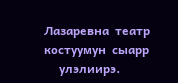Лазаревна  театр  костуумун  сыарр
     улэлиирэ.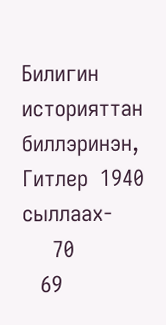Билигин историяттан биллэринэн, Гитлер  1940 сыллаах-
     70
   69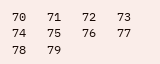70   71   72   73   74   75   76   77   78   79